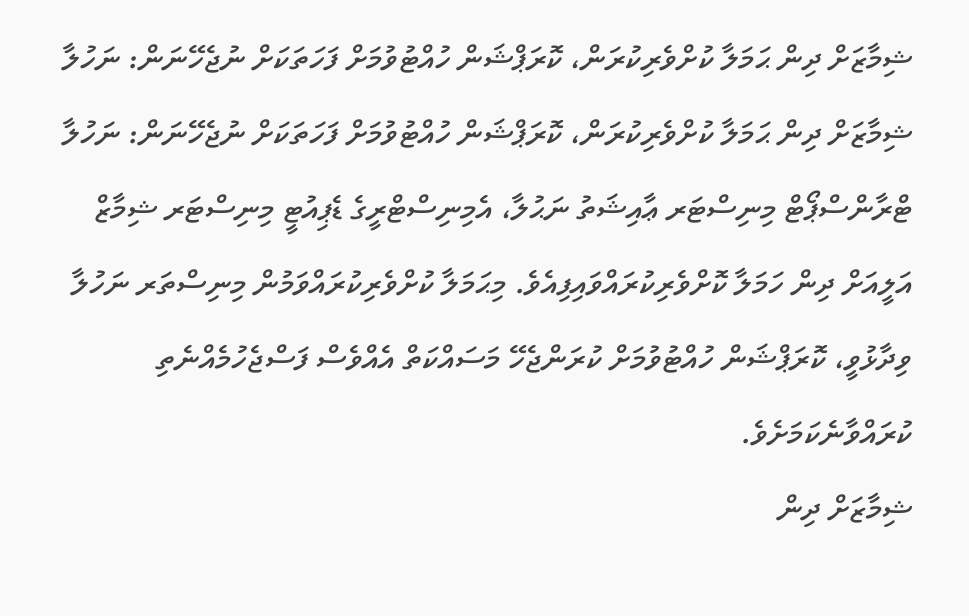ޝިމާޒަށް ދިން ޙަމަލާ ކުށްވެރިކުރަން، ކޮރަޕްޝަން ހުއްޓުވުމަށް ފަހަތަކަށް ނުޖެހޭނަން: ނަހުލާ
ޝިމާޒަށް ދިން ޙަމަލާ ކުށްވެރިކުރަން، ކޮރަޕްޝަން ހުއްޓުވުމަށް ފަހަތަކަށް ނުޖެހޭނަން: ނަހުލާ
ޓްރާންސްޕޯޓް މިނިސްޓަރ ޢާއިޝަތު ނަޙުލާ، އެމިނިސްޓްރީގެ ޑެޕިއުޓީ މިނިސްޓަރ ޝިމާޒް އަލީއަށް ދިން ހަމަލާ ކޮށްވެރިކުރައްވައިފިއެވެ. މިޙަމަލާ ކުށްވެރިކުރައްވަމުން މިނިސްތަރ ނަހުލާ ވިދާޅުވީ، ކޮރަޕްޝަން ހުއްޓުވުމަށް ކުރަންޖެހޭ މަސައްކަތް އެއްވެސް ފަސްޖެހުމެއްނެތި ކުރައްވާނެކަމަށެވެ.
ޝިމާޒަށް ދިން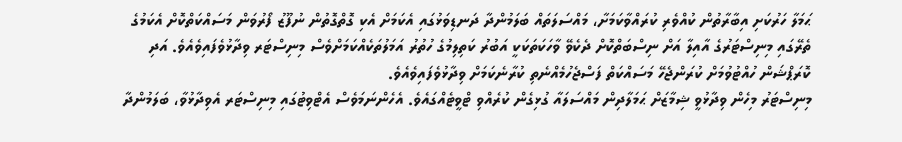ޙަމަލާ ހަރުކަށި އިބާރާތުން ކުއްވެރި ކުރައްވާކަމަށާ، މައްސަލަތައް ބަލަމުންދާ ދަނޑިވަޅުގައި އެކަމަށް އެކި ގޮތްގޮތުން ނުފޫޒު ފޯރުވަން މަސައްކަތްކޮށް އެކަމުގެ ތެރޭގައި މިނިސްޓަރުގެ އާއިލާ އަށް ނިސްބަތްކޮށް ދެކެވޭ ވާހަކަތަކަކީ އަބުރު ކަތިލިމުގެ ހުތުރު އަމަލުތަކެއްކަމަށްވެސް މިނިސްޓަރ ވިދާޅުވެފައިވެއެވެ. އަދި ކޮރަޕްޝަން ހުއްޓުވުމަށް ކުރަންޖެހޭ މަސައްކަތް ފަސްޖެހުމެއްނެތި ކުރާނެކަމަށް ވިދާޅުވެފައިވެއެވެ.
މިނިސްޓަރު މިހެން ވިދާޅުވީ ޝިމާޒަށް ޙަމަލާދިން މައްސަލައާ ގުޅިގެން ކުރެއްވި ޓްވީޓެއްގައެވެ. އެހެންނަމަވެސް އެޓްވިޓުގައި މިނިސްޓަރ އެވިދާޅުވާ، ބަލަމުންދާ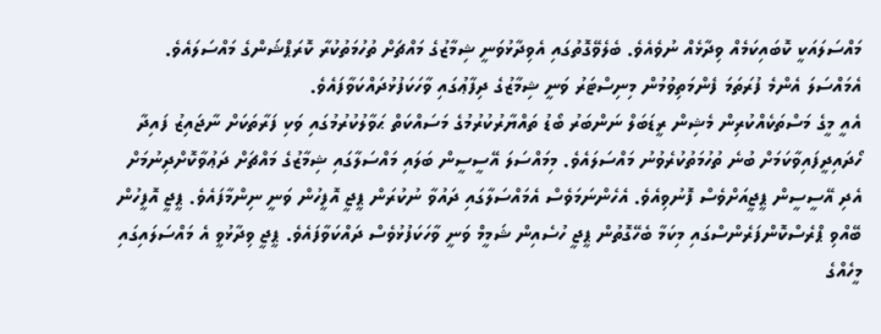މައްސަލައަކީ ކޮބައިކަމެއް ވިދާޅެއް ނުވެއެވެ. ބެލެވޭގޮތުގައި އެވިދާޅުވަނީ ޝިމާޒުގެ މައްޗަށް ތުހުމަތުކުރާ ކޮރަޕްޝަންގެ މައްސަލައެވެ. އެމައްސަލަ އެންމެ ފުރަތަމަ ފެންމަތިވުމުން މިނިސްޓަރު ވަނީ ޝިމާޒުގެ ދިފާޢުގައި ވާހަކަފުޅުދައްކަވާފައެވެ.
އެއީ މީގެ މަސްތަކެއްކުރިން މެޝިން ރީޑަބަލް ނަންބަރު ބޯޑު ތައްޔާރުކުރުމުގެ މަސައްކަތް ޙަވާލުކުރުމުގައި ވަކި ފަރާތަކަށް ނާޖައިޒު ފައިދާ ހޯދައިދީފައިވާކަމަށް ބުނެ ތުހުމަތުކުރެވުނު މައްސަލައެވެ. މިމައްސަލަ އޭސީސީން ބަލައި މައްސަލާގައި ޝިމާޒުގެ މައްޗަށް ދަޢުވާކޮށްދިނުމަށް އެދި އޭސީސީން ޕީޖީއަށްވެސް ފޮނުވިއެވެ. އެހެންނަމަވެސް އެމައްސަލާގައި ދައުވާ ނުކުރަން ޕީޖީ އޮފީހުން ވަނީ ނިންމާފައެވެ. ޕީޖީ އޮފީހުން ބޭއްވި ޕްރެސްކޮންފަރެންސްގައި މިކަމާ ބެހޭގޮތުން ޕީޖީ ހުސެއިން ޝަމީމް ވަނީ ވާހަކަފުޅުވެސް ދައްކަވާފައެވެ. ޕީޖީ ވިދާޅުވީ އެ މައްސަލައިގައި މީހެއްގެ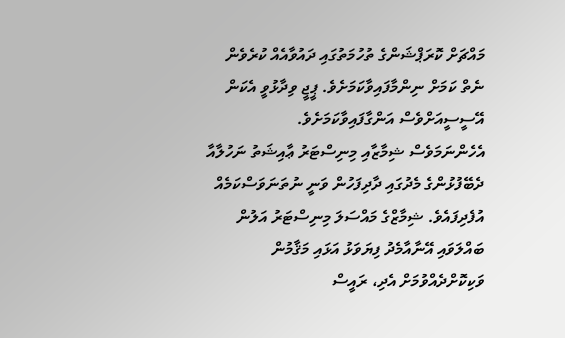މައްޗަށް ކޮރަޕްޝަންގެ ތުހުމަތުގައި ދައުވާއެއް ކުރެވެން ނެތް ކަމަށް ނިންމާފައިވާކަމަށެވެ. ޕީޖީ ވިދާޅުވީ އެކަން އޭސީސީއަށްވެސް އަންގާފައިވާކަމަށެވެ.
އެހެންނަމަވެސް ޝިމާޒާއި މިނިސްޓަރު ޢާއިޝަތު ނަހުލާއާ ދެބޭފުޅުންގެ މެދުގައި ދާދިފަހުން ވަނީ ނުތަނަވަސްކަމެއް އުފެދިފައެވެ. ޝިމާޒްގެ މައްސަލަ މިނިސްޓަރު އަލުން ބައްލަވައި އޭނާއާމެދު ފިޔަވަޅު އަޅައި މަޤާމުން ވަކިކޮށްދެއްވުމަށް އެދި، ރައީސް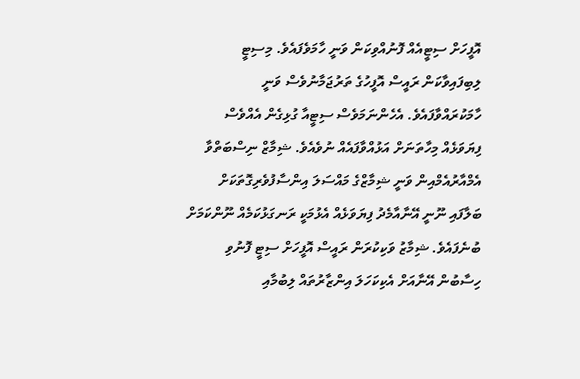އޮފީހަށް ސިޓީއެއް ފޮނުއްވިކަން ވަނީ ހާމަވެފައެވެ. މިސިޓީ ލިބިފައިވާކަން ރައީސް އޮފީހުގެ ތަރުޖަމާނުވެސް ވަނީ ހާމަކުރައްވާފައެވެ. އެހެންނަމަވެސް ސިޓީއާ ގުޅިގެން އެއްވެސް ފިޔަވަޅެއް މިހާތަނަށް އަޅުއްވާފައެއް ނުވެއެވެ. ޝިމާޒް ނިސްބަތްވާ އެމްއާރުއެމްއިން ވަނީ ޝިމާޒްގެ މައްސަލަ އިންސާފުވެރިގޮތަކަށް ބަލާފައި ނޫނީ އޭނާއާމެދު ފިޔަވަޅެއް އެޅުމަކީ ރަނގަޅުކަމެއް ނޫންކަމަށް ބުނެފައެވެ. ޝިމާޒު ވަކިކުރަން ރައީސް އޮފީހަށް ސިޓީ ފޮނުވި ހިސާބުން އޭނާއަށް އެކިކަހަލަ އިންޒާރުތައް ލިބުމާއި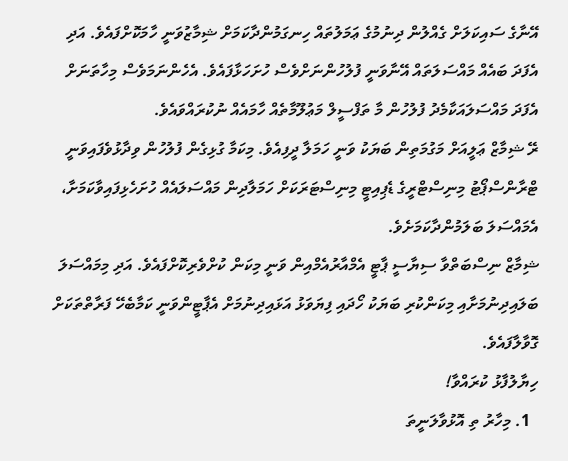އޭނާގެ ސައިކަލަށް ގެއްލުން ދިނުމުގެ ޢަމަލުތައް ހިނގަމުންދާކަމަށް ޝިމާޒުވަނީ ހާމަކޮށްފައެވެ. އަދި އެފަދަ ބައެއް މައްސަލަތައް އޭނާވަނީ ފުލުހުންނަށްވެސް ހުށަހަޅާފައެވެ. އެހެންނަމަވެސް މިހާތަނަށް އެފަދަ މައްސަލައަކާމެދު ފުލުހުން މާ ތަފްސީލް މަޢުލޫމާތެއް ހާމައެއް ނުކުރައްވައެވެ.
ރޭ ޝިމާޒް ޢަލީއަށް މަގުމަތިން ބަޔަކު ވަނީ ހަމަލާ ދީފިއެވެ. މިކަމާ ގުޅިގެން ފުލުހުން ވިދާޅުވެފައިވަނީ ޓްރާންސްޕޯޓު މިނިސްޓްރީގެ ޑެޕިއިޓީ މިނިސްޓަރަކަށް ހަމަލާދިން މައްސަލައެއް ހުށަހެޅިފައިވާކަމަށާ، އެމައްސަލަ ބަލަމުންދާކަމަށެވެ.
ޝިމާޒް ނިސްބަތްވާ ސިޔާސީ ޕާޓީ އެމްއާރުއެމްއިން ވަނީ މިކަން ކުށްވެރިކޮށްފައެވެ. އަދި މިމައްސަލަ ބަލައިދިނުމަށާއި މިކަންކުރި ބަޔަކު ހޯދައި ފިޔަވަޅު އަޅައިދިނުމަށް އެޕާޓީންވަނީ ކަމާބެހޭ ފަރާތްތަކަށް ގޮވާލާފައެވެ.
ހިޔާލުފާޅު ކުރައްވާ!
  1. މިހާރު ތި އޮޅުވާލަނީތަ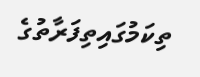ތިކަމުގައިތިފަރާތުގެ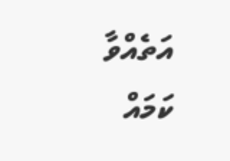އަތެއްވާ ކަމައް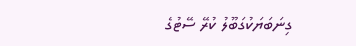ގިނަބަޔަކުގަބޫލު ކުރޭ ސޭޓުގެ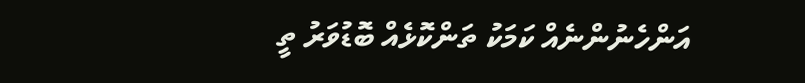އަންހެނުންނެއް ކަމަކު ތަންކޮޅެއް ބޮޑުވަރު ތީ